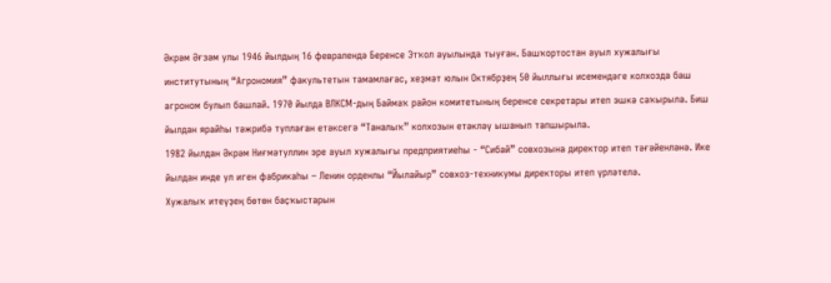Әкрәм Әғзәм улы 1946 йылдың 16 февралендә Беренсе Этҡол ауылында тыуған. Башҡортостан ауыл хужалығы институтының “Агрономия” факультетын тамамлағас, хеҙмәт юлын Октябрҙең 50 йыллығы исемендәге колхозда баш агроном булып башлай. 1970 йылда ВЛКСМ-дың Баймаҡ район комитетының беренсе секретары итеп эшкә саҡырыла. Биш йылдан ярайһы тәжрибә туплаған етәксегә “Таналыҡ” колхозын етәкләү ышанып тапшырыла.
1982 йылдан Әкрәм Ниғмәтуллин эре ауыл хужалығы предприятиеһы - “Сибай” совхозына директор итеп тәғәйенләнә. Ике йылдан инде ул иген фабрикаһы – Ленин орденлы “Йылайыр” совхоз-техникумы директоры итеп үрләтелә.
Хужалыҡ итеүҙең бөтөн баҫҡыстарын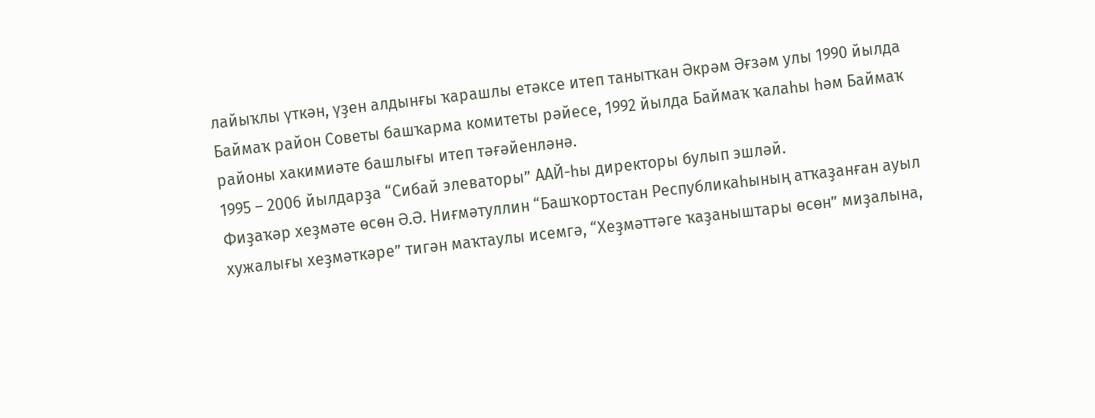лайыҡлы үткән, үҙен алдынғы ҡарашлы етәксе итеп танытҡан Әкрәм Әғзәм улы 1990 йылда Баймаҡ район Советы башҡарма комитеты рәйесе, 1992 йылда Баймаҡ ҡалаһы һәм Баймаҡ районы хакимиәте башлығы итеп тәғәйенләнә.
1995 – 2006 йылдарҙа “Сибай элеваторы” ААЙ-һы директоры булып эшләй.
Фиҙаҡәр хеҙмәте өсөн Ә.Ә. Ниғмәтуллин “Башҡортостан Республикаһының атҡаҙанған ауыл хужалығы хеҙмәткәре” тигән маҡтаулы исемгә, “Хеҙмәттәге ҡаҙаныштары өсөн” миҙалына,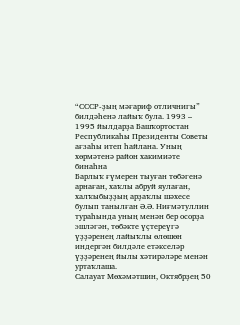“СССР-ҙың мәғариф отличнигы” билдәһенә лайыҡ була. 1993 – 1995 йылдарҙа Башҡортостан Республикаһы Президенты Советы ағзаһы итеп һайлана. Уның хөрмәтенә район хакимиәте бинаһна
Барлыҡ ғүмерен тыуған төбәгенә арнаған, хаҡлы абруй яулаған, халҡыбыҙҙың арҙаҡлы шәхесе булып танылған Ә.Ә. Ниғмәтуллин тураһында уның менән бер осорҙа эшләгән, төбәкте үҫтереүгә үҙҙәренең лайыҡлы өлөшөн индергән билдәле етәкселәр үҙҙәренең йылы хәтирәләре менән уртаҡлаша.
Салауат Мөхәмәтшин, Октябрҙең 50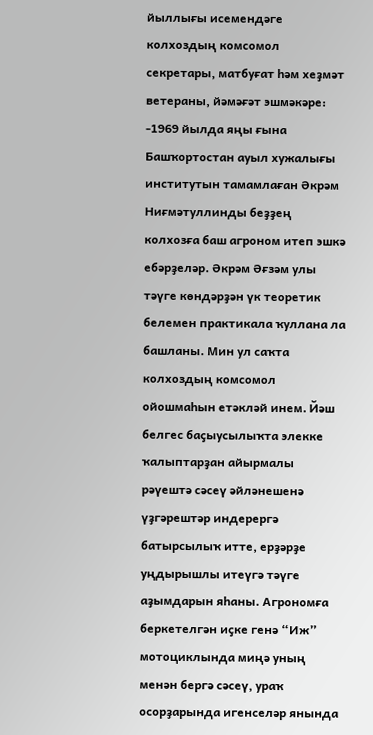йыллығы исемендәге колхоздың комсомол секретары, матбуғат һәм хеҙмәт ветераны, йәмәғәт эшмәкәре:
-1969 йылда яңы ғына Башҡортостан ауыл хужалығы институтын тамамлаған Әкрәм Ниғмәтуллинды беҙҙең колхозға баш агроном итеп эшкә ебәрҙеләр. Әкрәм Әғзәм улы тәүге көндәрҙән үк теоретик белемен практикала ҡуллана ла башланы. Мин ул саҡта колхоздың комсомол ойошмаһын етәкләй инем. Йәш белгес баҫыусылыҡта элекке ҡалыптарҙан айырмалы рәүештә сәсеү әйләнешенә үҙгәрештәр индерергә батырсылыҡ итте, ерҙәрҙе уңдырышлы итеүгә тәүге аҙымдарын яһаны. Агрономға беркетелгән иҫке генә “Иж” мотоциклында миңә уның менән бергә сәсеү, ураҡ осорҙарында игенселәр янында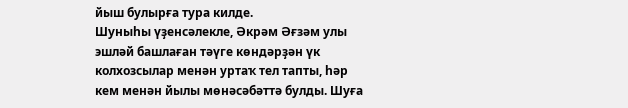йыш булырға тура килде.
Шуныһы үҙенсәлекле, Әкрәм Әғзәм улы эшләй башлаған тәүге көндәрҙән үк колхозсылар менән уртаҡ тел тапты, һәр кем менән йылы мөнәсәбәттә булды. Шуға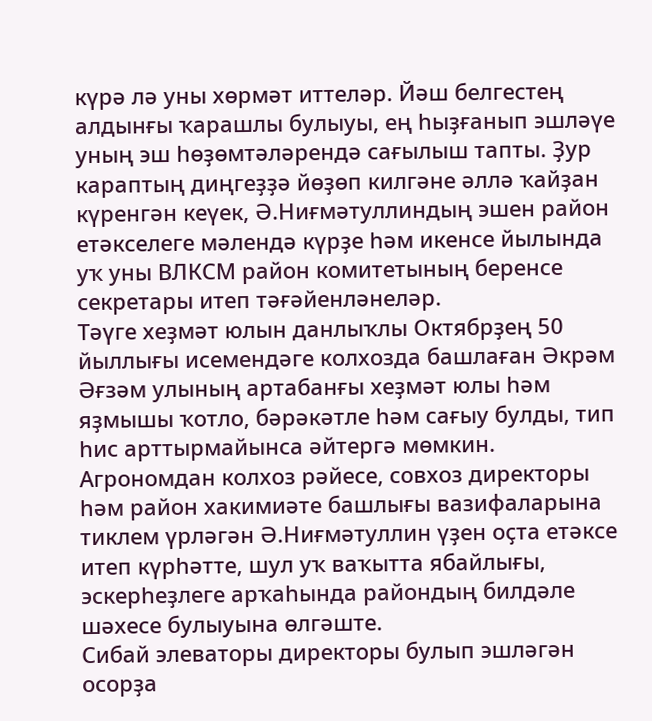күрә лә уны хөрмәт иттеләр. Йәш белгестең алдынғы ҡарашлы булыуы, ең һыҙғанып эшләүе уның эш һөҙөмтәләрендә сағылыш тапты. Ҙур караптың диңгеҙҙә йөҙөп килгәне әллә ҡайҙан күренгән кеүек, Ә.Ниғмәтуллиндың эшен район етәкселеге мәлендә күрҙе һәм икенсе йылында уҡ уны ВЛКСМ район комитетының беренсе секретары итеп тәғәйенләнеләр.
Тәүге хеҙмәт юлын данлыҡлы Октябрҙең 50 йыллығы исемендәге колхозда башлаған Әкрәм Әғзәм улының артабанғы хеҙмәт юлы һәм яҙмышы ҡотло, бәрәкәтле һәм сағыу булды, тип һис арттырмайынса әйтергә мөмкин. Агрономдан колхоз рәйесе, совхоз директоры һәм район хакимиәте башлығы вазифаларына тиклем үрләгән Ә.Ниғмәтуллин үҙен оҫта етәксе итеп күрһәтте, шул уҡ ваҡытта ябайлығы, эскерһеҙлеге арҡаһында райондың билдәле шәхесе булыуына өлгәште.
Сибай элеваторы директоры булып эшләгән осорҙа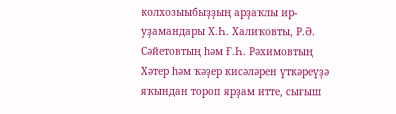колхозыыбыҙҙың арҙаҡлы ир-уҙамандары Х.Һ. Халиҡовты, Р.Ә. Сәйетовтың һәм Ғ.Һ. Рәхимовтың Хәтер һәм ҡәҙер кисәләрен үткәреүҙә яҡындан тороп ярҙам итте, сығыш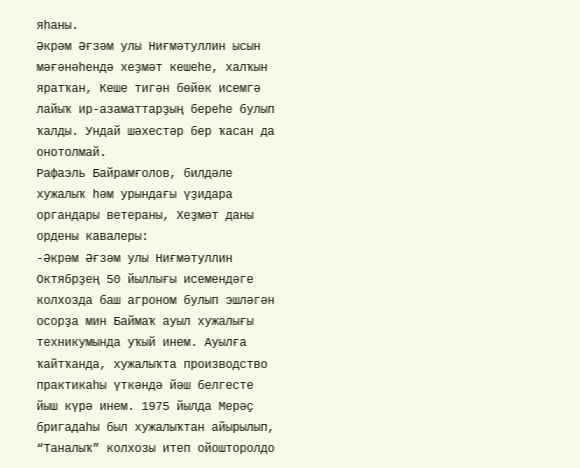яһаны.
Әкрәм Әғзәм улы Ниғмәтуллин ысын мәғәнәһендә хеҙмәт кешеһе, халҡын яратҡан, Кеше тигән бөйөк исемгә лайыҡ ир-азаматтарҙың береһе булып ҡалды. Ундай шәхестәр бер ҡасан да онотолмай.
Рафаэль Байрамғолов, билдәле хужалыҡ һәм урындағы үҙидара органдары ветераны, Хеҙмәт даны ордены кавалеры:
-Әкрәм Әғзәм улы Ниғмәтуллин Октябрҙең 50 йыллығы исемендәге колхозда баш агроном булып эшләгән осорҙа мин Баймаҡ ауыл хужалығы техникумында уҡый инем. Ауылға ҡайтҡанда, хужалыҡта производство практикаһы үткәндә йәш белгесте йыш күрә инем. 1975 йылда Мерәҫ бригадаһы был хужалыҡтан айырылып, “Таналыҡ” колхозы итеп ойошторолдо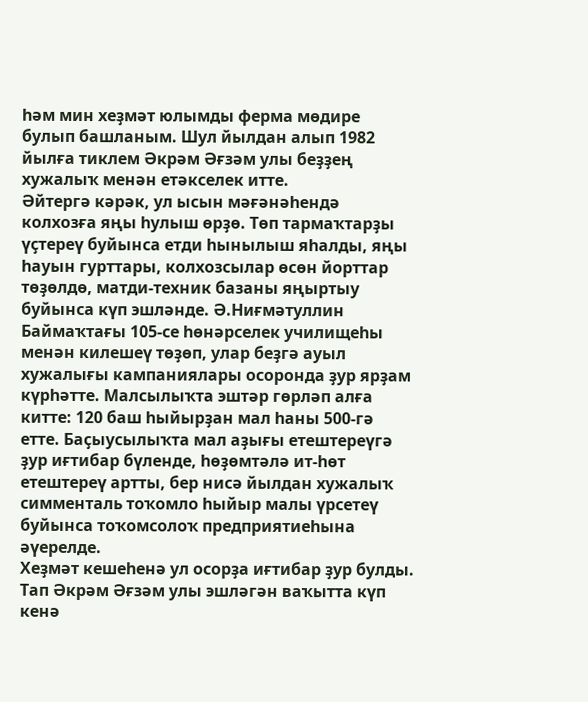һәм мин хеҙмәт юлымды ферма мөдире булып башланым. Шул йылдан алып 1982 йылға тиклем Әкрәм Әғзәм улы беҙҙең хужалыҡ менән етәкселек итте.
Әйтергә кәрәк, ул ысын мәғәнәһендә колхозға яңы һулыш өрҙө. Төп тармаҡтарҙы үҫтереү буйынса етди һынылыш яһалды, яңы һауын гурттары, колхозсылар өсөн йорттар төҙөлдө, матди-техник базаны яңыртыу буйынса күп эшләнде. Ә.Ниғмәтуллин Баймаҡтағы 105-се һөнәрселек училищеһы менән килешеү төҙөп, улар беҙгә ауыл хужалығы кампаниялары осоронда ҙур ярҙам күрһәтте. Малсылыҡта эштәр гөрләп алға китте: 120 баш һыйырҙан мал һаны 500-гә етте. Баҫыусылыҡта мал аҙығы етештереүгә ҙур иғтибар бүленде, һөҙөмтәлә ит-һөт етештереү артты, бер нисә йылдан хужалыҡ симменталь тоҡомло һыйыр малы үрсетеү буйынса тоҡомсолоҡ предприятиеһына әүерелде.
Хеҙмәт кешеһенә ул осорҙа иғтибар ҙур булды. Тап Әкрәм Әғзәм улы эшләгән ваҡытта күп кенә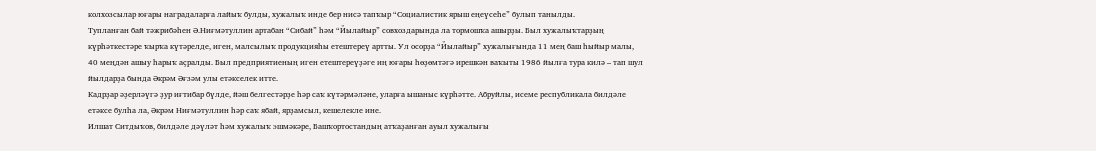колхозсылар юғары наградаларға лайыҡ булды, хужалыҡ инде бер нисә тапҡыр “Социалистик ярыш еңеүсеһе” булып танылды.
Тупланған бай тәжрибәһен Ә.Ниғмәтуллин артабан “Сибай” һәм “Йылайыр” совхоздарында ла тормошҡа ашырҙы. Был хужалыҡтарҙың күрһәткестәре ҡырҡа күтәрелде, иген, малсылыҡ продукцияһы етештереү артты. Ул осорҙа “Йылайыр” хужалығында 11 мең баш һыйыр малы, 40 меңдән ашыу һарыҡ аҫралды. Был предприятиеның иген етештереүҙәге иң юғары һөҙөмтәгә ирешкән ваҡыты 1986 йылға тура килә – тап шул йылдарҙа бында Әкрәм Әғзәм улы етәкселек итте.
Кадрҙар әҙерләүгә ҙур иғтибар бүлде, йәш белгестәрҙе һәр саҡ күтәрмәләне, уларға ышаныс күрһәтте. Абруйлы, исеме республикала билдәле етәксе булһа ла, Әкрәм Ниғмәтуллин һәр саҡ ябай, ярҙамсыл, кешелекле ине.
Илшат Ситдыҡов, билдәле дәүләт һәм хужалыҡ эшмәкәре, Башҡортостандың атҡаҙанған ауыл хужалығы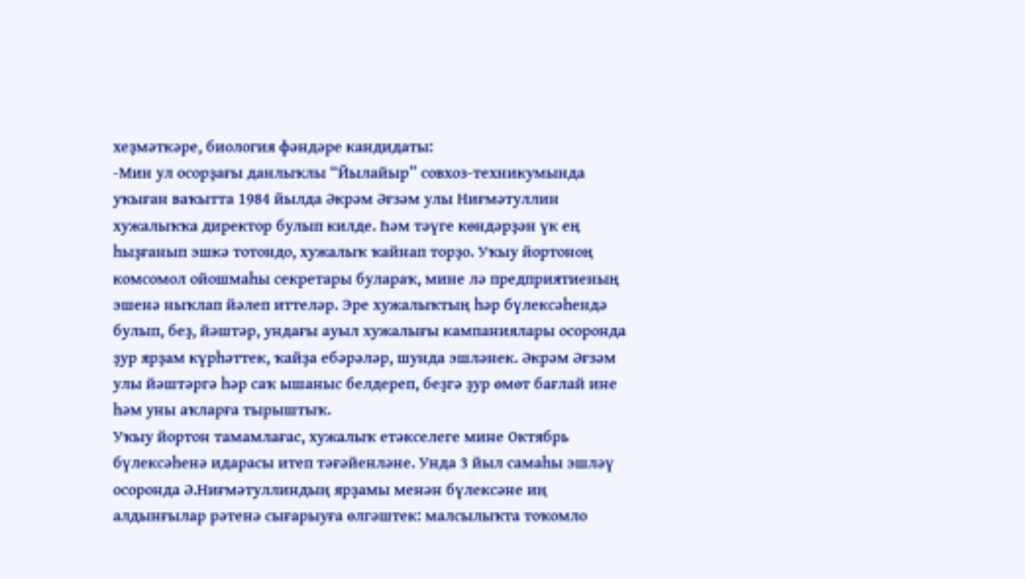хеҙмәткәре, биология фәндәре кандидаты:
-Мин ул осорҙағы данлыҡлы “Йылайыр” совхоз-техникумында уҡыған ваҡытта 1984 йылда Әкрәм Әғзәм улы Ниғмәтуллин хужалыҡҡа директор булып килде. Һәм тәүге көндәрҙән үк ең һыҙғанып эшкә тотондо, хужалыҡ ҡайнап торҙо. Уҡыу йортоноң комсомол ойошмаһы секретары булараҡ, мине лә предприятиеның эшенә ныҡлап йәлеп иттеләр. Эре хужалыҡтың һәр бүлексәһендә булып, беҙ, йәштәр, ундағы ауыл хужалығы кампаниялары осоронда ҙур ярҙам күрһәттек, ҡайҙа ебәрәләр, шунда эшләнек. Әкрәм Әғзәм улы йәштәргә һәр саҡ ышаныс белдереп, беҙгә ҙур өмөт бағлай ине һәм уны аҡларға тырыштыҡ.
Уҡыу йортон тамамлағас, хужалыҡ етәкселеге мине Октябрь бүлексәһенә идарасы итеп тәғәйенләне. Унда 3 йыл самаһы эшләү осоронда Ә.Ниғмәтуллиндың ярҙамы менән бүлексәне иң алдынғылар рәтенә сығарыуға өлгәштек: малсылыҡта тоҡомло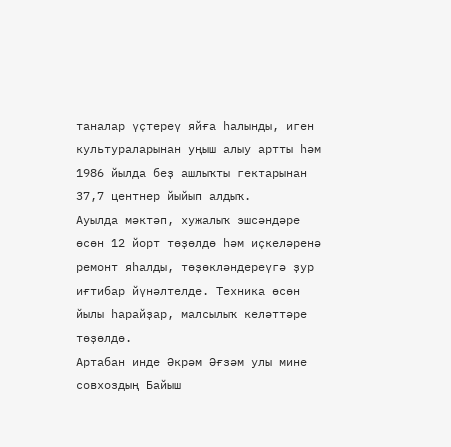таналар үҫтереү яйға һалынды, иген культураларынан уңыш алыу артты һәм 1986 йылда беҙ ашлыҡты гектарынан 37,7 центнер йыйып алдыҡ.
Ауылда мәктәп, хужалыҡ эшсәндәре өсөн 12 йорт төҙөлдө һәм иҫкеләренә ремонт яһалды, төҙөкләндереүгә ҙур иғтибар йүнәлтелде. Техника өсөн йылы һарайҙар, малсылыҡ келәттәре төҙөлдө.
Артабан инде Әкрәм Әғзәм улы мине совхоздың Байыш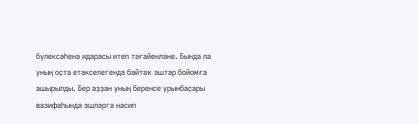бүлексәһенә идарасы итеп тәғәйенләне. Бында ла уның оҫта етәкселегендә байтаҡ эштәр бойомға ашырылды. Бер аҙҙан уның беренсе урынбаҫары вазифаһында эшләргә насип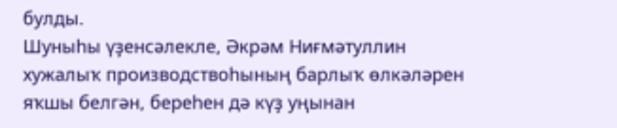булды.
Шуныһы үҙенсәлекле, Әкрәм Ниғмәтуллин хужалыҡ производствоһының барлыҡ өлкәләрен яҡшы белгән, береһен дә күҙ уңынан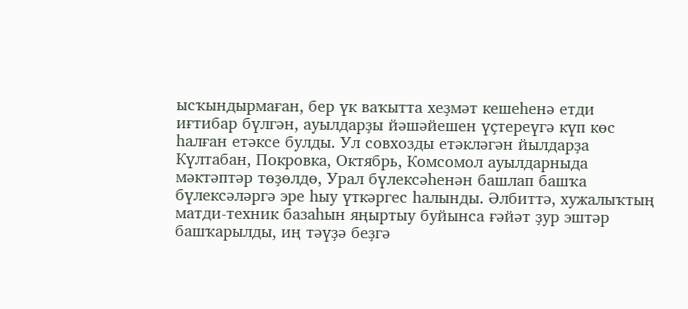ысҡындырмаған, бер үк ваҡытта хеҙмәт кешеһенә етди иғтибар бүлгән, ауылдарҙы йәшәйешен үҫтереүгә күп көс һалған етәксе булды. Ул совхозды етәкләгән йылдарҙа Күлтабан, Покровка, Октябрь, Комсомол ауылдарныда мәктәптәр төҙөлдө, Урал бүлексәһенән башлап башҡа бүлексәләргә эре һыу үткәргес һалынды. Әлбиттә, хужалыҡтың матди-техник базаһын яңыртыу буйынса ғәйәт ҙур эштәр башҡарылды, иң тәүҙә беҙгә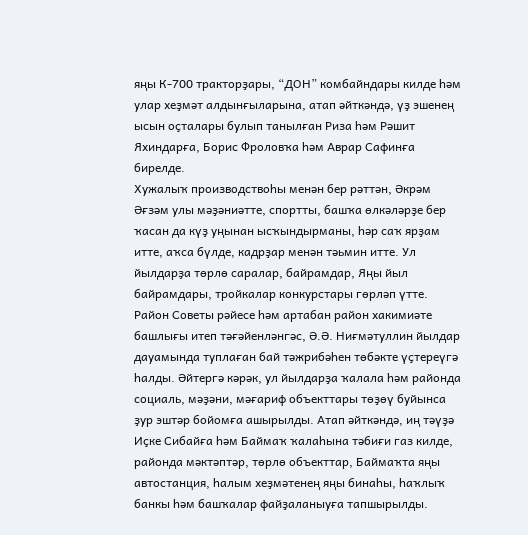яңы К-700 тракторҙары, “ДОН” комбайндары килде һәм улар хеҙмәт алдынғыларына, атап әйткәндә, үҙ эшенең ысын оҫталары булып танылған Риза һәм Рәшит Яхиндарға, Борис Фроловҡа һәм Аврар Сафинға бирелде.
Хужалыҡ производствоһы менән бер рәттән, Әкрәм Әғзәм улы мәҙәниәтте, спортты, башҡа өлкәләрҙе бер ҡасан да күҙ уңынан ысҡындырманы, һәр саҡ ярҙам итте, аҡса бүлде, кадрҙар менән тәьмин итте. Ул йылдарҙа төрлө саралар, байрамдар, Яңы йыл байрамдары, тройкалар конкурстары гөрләп үтте.
Район Советы рәйесе һәм артабан район хакимиәте башлығы итеп тәғәйенләнгәс, Ә.Ә. Ниғмәтуллин йылдар дауамында туплаған бай тәжрибәһен төбәкте үҫтереүгә һалды. Әйтергә кәрәк, ул йылдарҙа ҡалала һәм районда социаль, мәҙәни, мәғариф объекттары төҙөү буйынса ҙур эштәр бойомға ашырылды. Атап әйткәндә, иң тәүҙә Иҫке Сибайға һәм Баймаҡ ҡалаһына тәбиғи газ килде, районда мәктәптәр, төрлө объекттар, Баймаҡта яңы автостанция, һалым хеҙмәтенең яңы бинаһы, һаҡлыҡ банкы һәм башҡалар файҙаланыуға тапшырылды.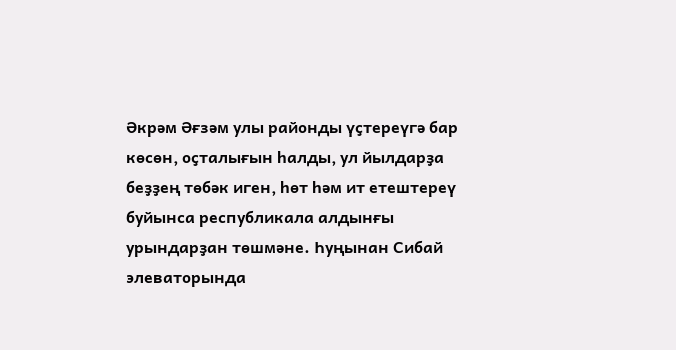Әкрәм Әғзәм улы районды үҫтереүгә бар көсөн, оҫталығын һалды, ул йылдарҙа беҙҙең төбәк иген, һөт һәм ит етештереү буйынса республикала алдынғы урындарҙан төшмәне. Һуңынан Сибай элеваторында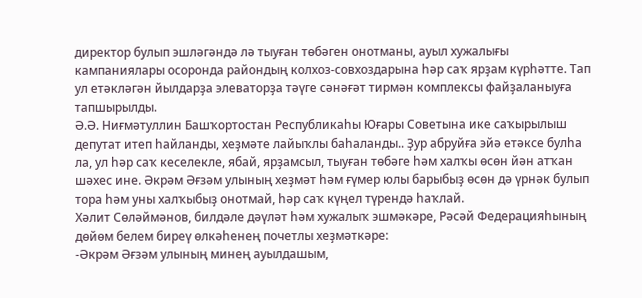директор булып эшләгәндә лә тыуған төбәген онотманы, ауыл хужалығы кампаниялары осоронда райондың колхоз-совхоздарына һәр саҡ ярҙам күрһәтте. Тап ул етәкләгән йылдарҙа элеваторҙа тәүге сәнәғәт тирмән комплексы файҙаланыуға тапшырылды.
Ә.Ә. Ниғмәтуллин Башҡортостан Республикаһы Юғары Советына ике саҡырылыш депутат итеп һайланды, хеҙмәте лайыҡлы баһаланды.. Ҙур абруйға эйә етәксе булһа ла, ул һәр саҡ кеселекле, ябай, ярҙамсыл, тыуған төбәге һәм халҡы өсөн йән атҡан шәхес ине. Әкрәм Әғзәм улының хеҙмәт һәм ғүмер юлы барыбыҙ өсөн дә үрнәк булып тора һәм уны халҡыбыҙ онотмай, һәр саҡ күңел түрендә һаҡлай.
Хәлит Сөләймәнов, билдәле дәүләт һәм хужалыҡ эшмәкәре, Рәсәй Федерацияһының дөйөм белем биреү өлкәһенең почетлы хеҙмәткәре:
-Әкрәм Әғзәм улының минең ауылдашым,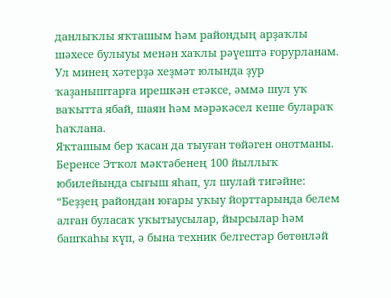данлыҡлы яҡташым һәм райондың арҙаҡлы шәхесе булыуы менән хаҡлы рәүештә ғорурланам. Ул минең хәтерҙә хеҙмәт юлында ҙур ҡаҙаныштарға ирешкән етәксе, әммә шул уҡ ваҡытта ябай, шаян һәм мәрәкәсел кеше булараҡ һаҡлана.
Яҡташым бер ҡасан да тыуған төйәген онотманы. Беренсе Этҡол мәктәбенең 100 йыллыҡ юбилейында сығыш яһап, ул шулай тигәйне: “Беҙҙең райондан юғары уҡыу йорттарында белем алған буласаҡ уҡытыусылар, йырсылар һәм башҡаһы күп, ә бына техник белгестәр бөтөнләй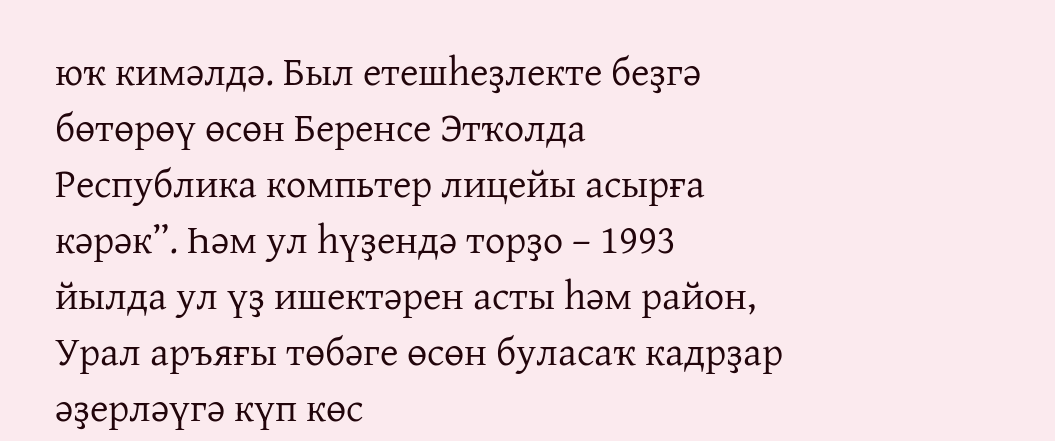юҡ кимәлдә. Был етешһеҙлекте беҙгә бөтөрөү өсөн Беренсе Этҡолда Республика компьтер лицейы асырға кәрәк”. Һәм ул һүҙендә торҙо – 1993 йылда ул үҙ ишектәрен асты һәм район, Урал аръяғы төбәге өсөн буласаҡ кадрҙар әҙерләүгә күп көс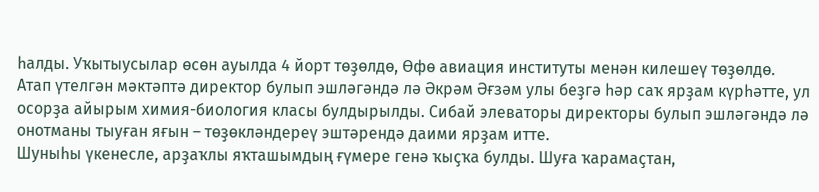һалды. Уҡытыусылар өсөн ауылда 4 йорт төҙөлдө, Өфө авиация институты менән килешеү төҙөлдө.
Атап үтелгән мәктәптә директор булып эшләгәндә лә Әкрәм Әғзәм улы беҙгә һәр саҡ ярҙам күрһәтте, ул осорҙа айырым химия-биология класы булдырылды. Сибай элеваторы директоры булып эшләгәндә лә онотманы тыуған яғын – төҙөкләндереү эштәрендә даими ярҙам итте.
Шуныһы үкенесле, арҙаҡлы яҡташымдың ғүмере генә ҡыҫҡа булды. Шуға ҡарамаҫтан,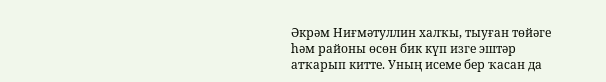Әкрәм Ниғмәтуллин халҡы, тыуған төйәге һәм районы өсөн бик күп изге эштәр атҡарып китте. Уның исеме бер ҡасан да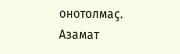онотолмаҫ.
Азамат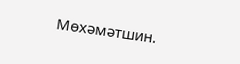Мөхәмәтшин.